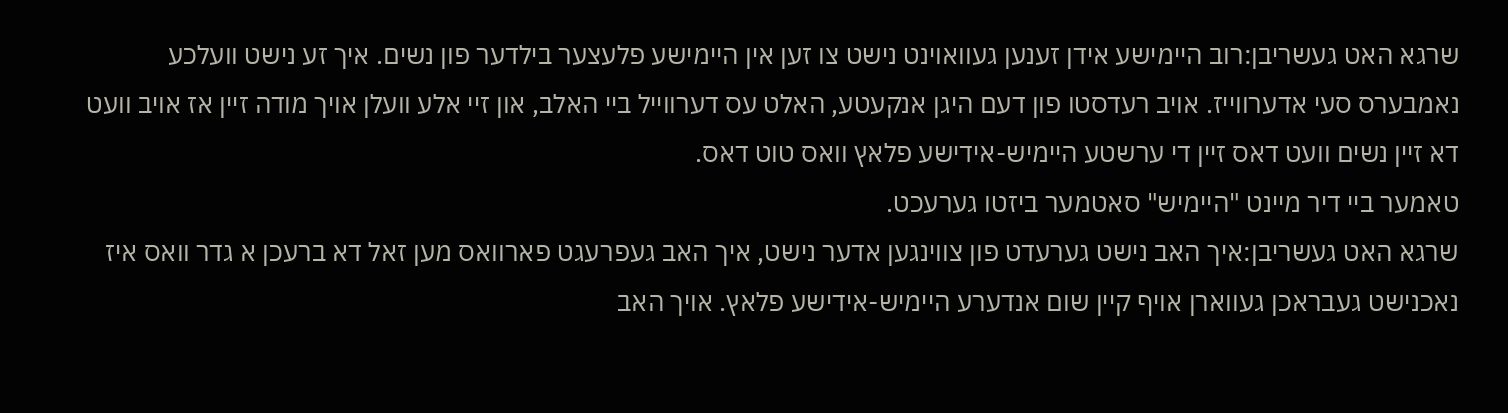שרגא האט געשריבן:רוב היימישע אידן זענען געוואוינט נישט צו זען אין היימישע פלעצער בילדער פון נשים. איך זע נישט וועלכע נאמבערס סעי אדערווייז. אויב רעדסטו פון דעם היגן אנקעטע, האלט עס דערווייל ביי האלב, און זיי אלע וועלן אויך מודה זיין אז אויב וועט דא זיין נשים וועט דאס זיין די ערשטע היימיש-אידישע פלאץ וואס טוט דאס.
טאמער ביי דיר מיינט "היימיש" סאטמער ביזטו גערעכט.
שרגא האט געשריבן:איך האב נישט גערעדט פון צווינגען אדער נישט, איך האב געפרעגט פארוואס מען זאל דא ברעכן א גדר וואס איז נאכנישט געבראכן געווארן אויף קיין שום אנדערע היימיש-אידישע פלאץ. אויך האב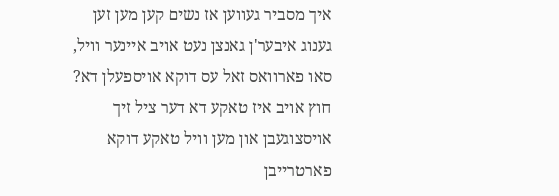איך מסביר געווען אז נשים קען מען זען גענוג איבער'ן גאנצן נעט אויב איינער וויל, סאו פארוואס זאל עס דוקא אויספעלן דא? חוץ אויב איז טאקע דא דער ציל זיך אויסצוגעבן און מען וויל טאקע דוקא פארטרייבן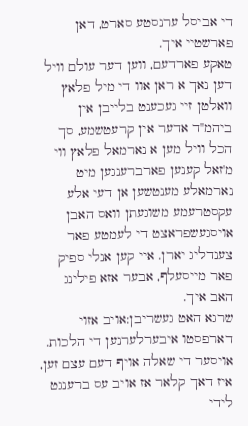די אביסל ערנסטע סארט, דאן פארשטיי איך.
טאקע פארדעם, ווען דער עולם וויל דען נאך א ראן אוו די מיל פלאץ וואלטן זיי געכענט בלייבן אין ביהמ"ד אדער אין קרעטשמע, סך הכל וויל מען א נארמאל פלאץ ווי מ'זאל קענען פארברענגען מיט נארמאלע מענטשען אן דעי אלע עקסטרעמע משוגעתן וואס האבן אויסגעשפראצט די לעמטע פאר צענדליג יארן. איי קען אנלי ספיק פאר מייסעלף, אבער אזא פילינג האב איך.
שרגא האט געשריבן:אויב אזוי דארפסטו איבערלערנען די הלכות. אויסער די שאלה אויף דעם עצם זען, איז דאך קלאר אז אויב עס ברענגט לידי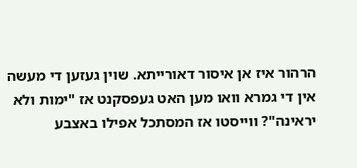הרהור איז אן איסור דאורייתא. שוין געזען די מעשה אין די גמרא וואו מען האט געפסקנט אז "ימות ולא יראינה"? ווייסטו אז המסתכל אפילו באצבע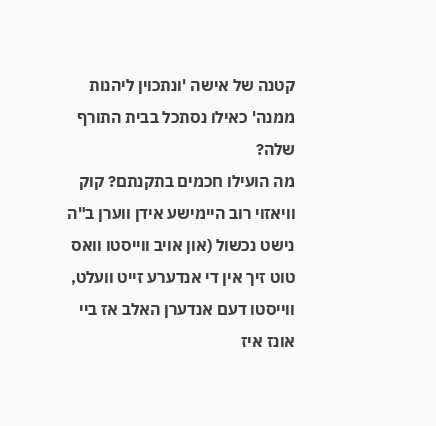קטנה של אישה 'ונתכוין ליהנות ממנה' כאילו נסתכל בבית התורף שלה?
מה הועילו חכמים בתקנתם? קוק וויאזוי רוב היימישע אידן ווערן ב"ה נישט נכשול (און אויב ווייסטו וואס טוט זיך אין די אנדערע זייט וועלט, ווייסטו דעם אנדערן האלב אז ביי אונז איז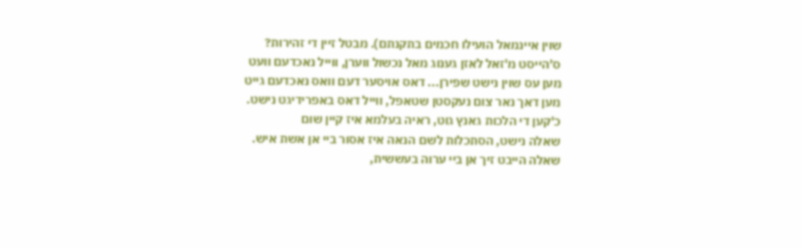שוין איינמאל הועילו חכמים בתקנתם). מבטל זיין די זהירות? ס'הייסט מ'זאל לאזן גענוג מאל נכשול ווערן, ווייל נאכדעם וועט מען עס שוין נישט שפירן... דאס אויסער דעם וואס נאכדעם גייט מען דאך נאר צום נעקסטן שטאפל, ווייל דאס באפרידיגט נישט.
כ'קען די הלכות גאנץ גוט, ראיה בעלמא איז קיין שום
שאלה נישט, הסתכלות לשם הנאה איז אסור ביי אן אשת איש.
שאלה הייבט זיך אן ביי ערוה בעששית,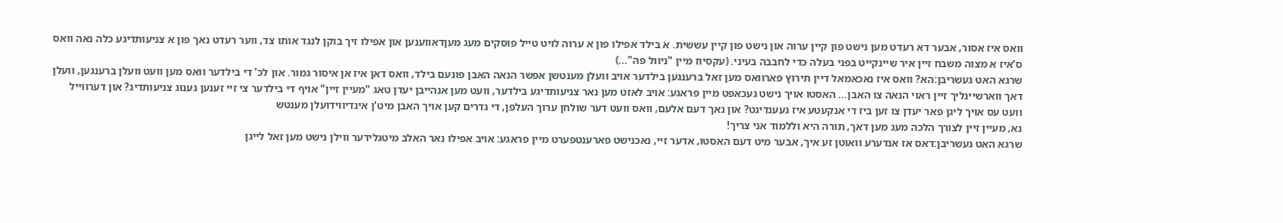וואס איז אסור, אבער דא רעדט מען נישט פון קיין ערוה און נישט פון קיין עששית. א בילד אפילו פון א ערוה לויט טייל פוסקים מעג מעןדאווענען און אפילו זיך בוקן לנגד אותו צד, ווער רעדט נאך פון א צניעותדיגע כלה נאה וואס ס'איז א מצוה משבח זיין איר שיינקייט בפני בעלה כדי לחבבה בעיני. (עקסיוז מיין "ניוול פה"...)
שרגא האט געשריבן:הא? וואס איז נאכאמאל דיין תירוץ פארוואס מען זאל ברענגען בילדער אויב וועלן מענטשן אפשר הנאה האבן פונעם בילד, וואס דאן איז אן איסור גמור. און לכ' די בילדער וואס מען וועט וועלן ברענגען, וועלן דאך ווארשיינליך זיין ראוי הנאה צו האבן... האסטו אויך נישט געכאפט מיין פראגע: אויב לאזט מען נאר צניעותדיגע בילדער, וועט מען אנהייבן יעדן טאג "מעיין זיין" אויף די בילדער צי זיי זענען גענוג צניעותדיג? און דערווייל וועט עס אויך ליגן פאר יעדן צו זען ביז די אנקעטע איז געענדיגט? און נאך דעם אלעם, וואס וועט דער שולחן ערוך העלפן, די גדרים קען אויך האבן מיט'ן אינדיווידועלן מענטש
נא, מעיין זיין לצורך הלכה מעג מען דאך, תורה היא וללמוד אני צריך!
שרגא האט געשריבן:דאס אז אנדערע וואוטן זע איך, אבער מיט דעם האסטו, אדער זיי, נאכנישט פארענטפערט מיין פראגע: אויב אפילו נאר האלב מיטגלידער ווילן נישט מען זאל לייגן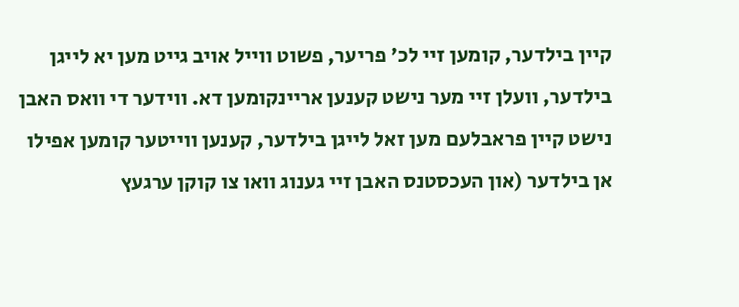קיין בילדער, קומען זיי לכ' פריער, פשוט ווייל אויב גייט מען יא לייגן בילדער, וועלן זיי מער נישט קענען אריינקומען דא. ווידער די וואס האבן נישט קיין פראבלעם מען זאל לייגן בילדער, קענען ווייטער קומען אפילו אן בילדער (און העכסטנס האבן זיי גענוג וואו צו קוקן ערגעץ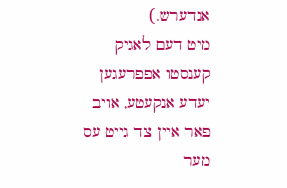אנדערש.)
מיט דעם לאגיק קענסטו אפפרעגען יעדע אנקעטע, אויב פאר איין צד גייט עס מער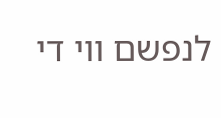לנפשם ווי די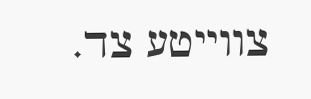צווייטע צד.